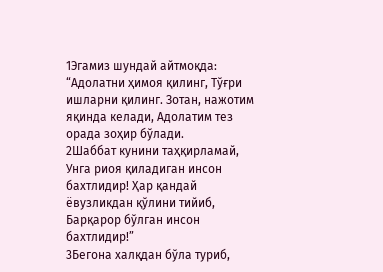1Эгамиз шундай айтмоқда: “Адолатни ҳимоя қилинг, Тўғри ишларни қилинг. Зотан, нажотим яқинда келади, Адолатим тез орада зоҳир бўлади.
2Шаббат кунини таҳқирламай, Унга риоя қиладиган инсон бахтлидир! Ҳар қандай ёвузликдан қўлини тийиб, Барқарор бўлган инсон бахтлидир!”
3Бегона халқдан бўла туриб,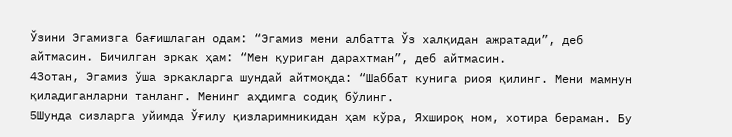Ўзини Эгамизга бағишлаган одам: “Эгамиз мени албатта Ўз халқидан ажратади”, деб айтмасин. Бичилган эркак ҳам: “Мен қуриган дарахтман”, деб айтмасин.
4Зотан, Эгамиз ўша эркакларга шундай айтмоқда: “Шаббат кунига риоя қилинг. Мени мамнун қиладиганларни танланг. Менинг аҳдимга содиқ бўлинг.
5Шунда сизларга уйимда Ўғилу қизларимникидан ҳам кўра, Яхшироқ ном, хотира бераман. Бу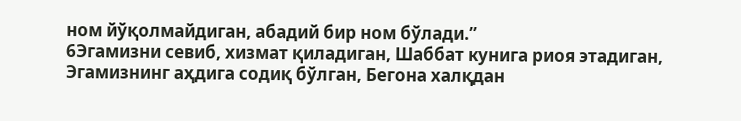ном йўқолмайдиган, абадий бир ном бўлади.”
6Эгамизни севиб, хизмат қиладиган, Шаббат кунига риоя этадиган, Эгамизнинг аҳдига содиқ бўлган, Бегона халқдан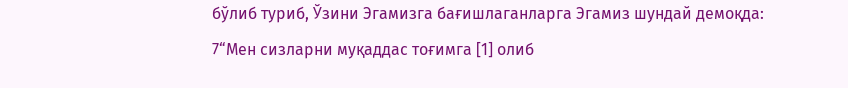бўлиб туриб, Ўзини Эгамизга бағишлаганларга Эгамиз шундай демоқда:
7“Мен сизларни муқаддас тоғимга [1] олиб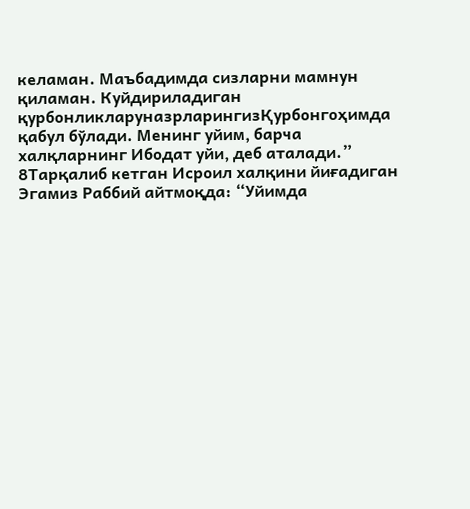келаман. Маъбадимда сизларни мамнун қиламан. Куйдириладиган қурбонликларуназрларингизҚурбонгоҳимда қабул бўлади. Менинг уйим, барча халқларнинг Ибодат уйи, деб аталади.”
8Тарқалиб кетган Исроил халқини йиғадиган Эгамиз Раббий айтмоқда: “Уйимда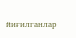йиғилганлар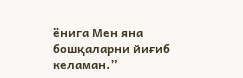ёнига Мен яна бошқаларни йиғиб келаман.”